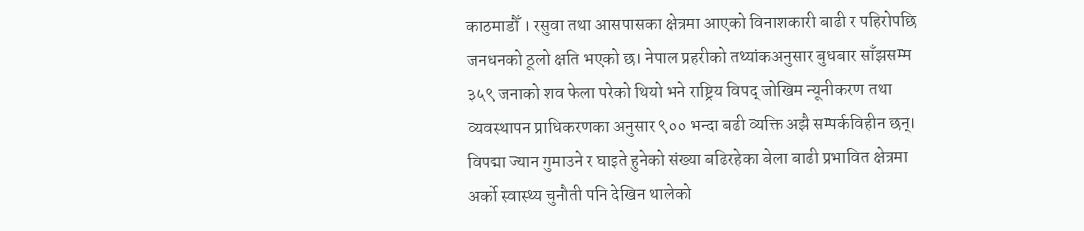काठमाडौँ । रसुवा तथा आसपासका क्षेत्रमा आएको विनाशकारी बाढी र पहिरोपछि जनधनको ठूलो क्षति भएको छ। नेपाल प्रहरीको तथ्यांकअनुसार बुधबार साँझसम्म ३५९ जनाको शव फेला परेको थियो भने राष्ट्रिय विपद् जोखिम न्यूनीकरण तथा व्यवस्थापन प्राधिकरणका अनुसार ९०० भन्दा बढी व्यक्ति अझै सम्पर्कविहीन छन्।
विपद्मा ज्यान गुमाउने र घाइते हुनेको संख्या बढिरहेका बेला बाढी प्रभावित क्षेत्रमा अर्को स्वास्थ्य चुनौती पनि देखिन थालेको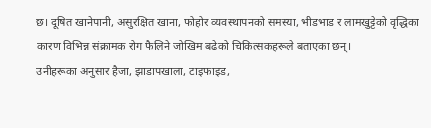छ। दूषित खानेपानी, असुरक्षित खाना, फोहोर व्यवस्थापनको समस्या, भीडभाड र लामखुट्टेको वृद्धिका कारण विभिन्न संक्रामक रोग फैलिने जोखिम बढेको चिकित्सकहरूले बताएका छन्।
उनीहरूका अनुसार हैजा, झाडापखाला, टाइफाइड,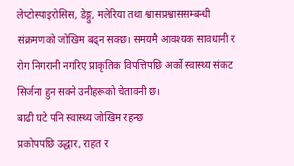लेप्टोस्पाइरोसिस, डेङ्गु, मलेरिया तथा श्वासप्रश्वाससम्बन्धी संक्रमणको जोखिम बढ्न सक्छ। समयमै आवश्यक सावधानी र रोग निगरानी नगरिए प्राकृतिक विपत्तिपछि अर्को स्वास्थ्य संकट सिर्जना हुन सक्ने उनीहरूको चेतावनी छ।
बाढी घटे पनि स्वास्थ्य जोखिम रहन्छ
प्रकोपपछि उद्धार, राहत र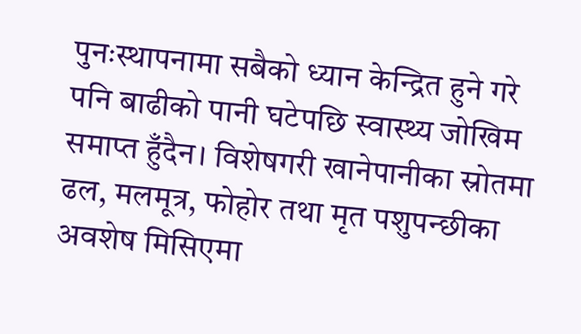पुनःस्थापनामा सबैको ध्यान केन्द्रित हुने गरे पनि बाढीको पानी घटेपछि स्वास्थ्य जोखिम समाप्त हुँदैन। विशेषगरी खानेपानीका स्रोतमा ढल, मलमूत्र, फोहोर तथा मृत पशुपन्छीका अवशेष मिसिएमा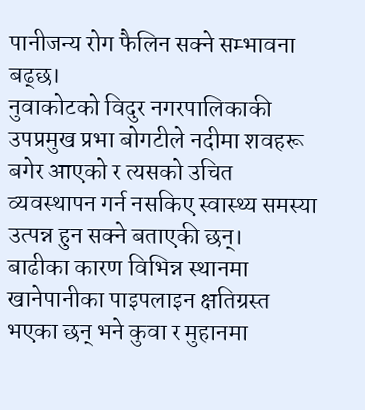पानीजन्य रोग फैलिन सक्ने सम्भावना बढ्छ।
नुवाकोटको विदुर नगरपालिकाकी उपप्रमुख प्रभा बोगटीले नदीमा शवहरू बगेर आएको र त्यसको उचित व्यवस्थापन गर्न नसकिए स्वास्थ्य समस्या उत्पन्न हुन सक्ने बताएकी छन्।
बाढीका कारण विभिन्न स्थानमा खानेपानीका पाइपलाइन क्षतिग्रस्त भएका छन् भने कुवा र मुहानमा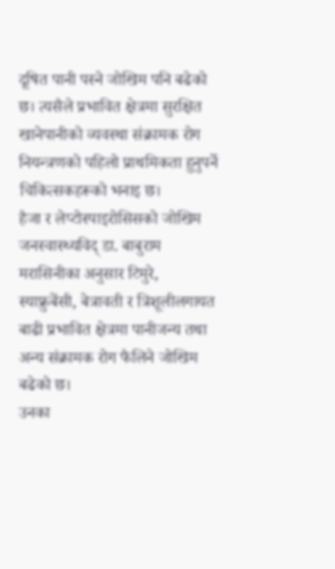दूषित पानी पस्ने जोखिम पनि बढेको छ। त्यसैले प्रभावित क्षेत्रमा सुरक्षित खानेपानीको व्यवस्था संक्रामक रोग नियन्त्रणको पहिलो प्राथमिकता हुनुपर्ने चिकित्सकहरूको भनाइ छ।
हैजा र लेप्टोस्पाइरोसिसको जोखिम
जनस्वास्थ्यविद् डा. बाबुराम मरासिनीका अनुसार टिमुरे, स्याफ्रुबेंसी, बेत्रावती र त्रिशूलीलगायत बाढी प्रभावित क्षेत्रमा पानीजन्य तथा अन्य संक्रामक रोग फैलिने जोखिम बढेको छ।
उनका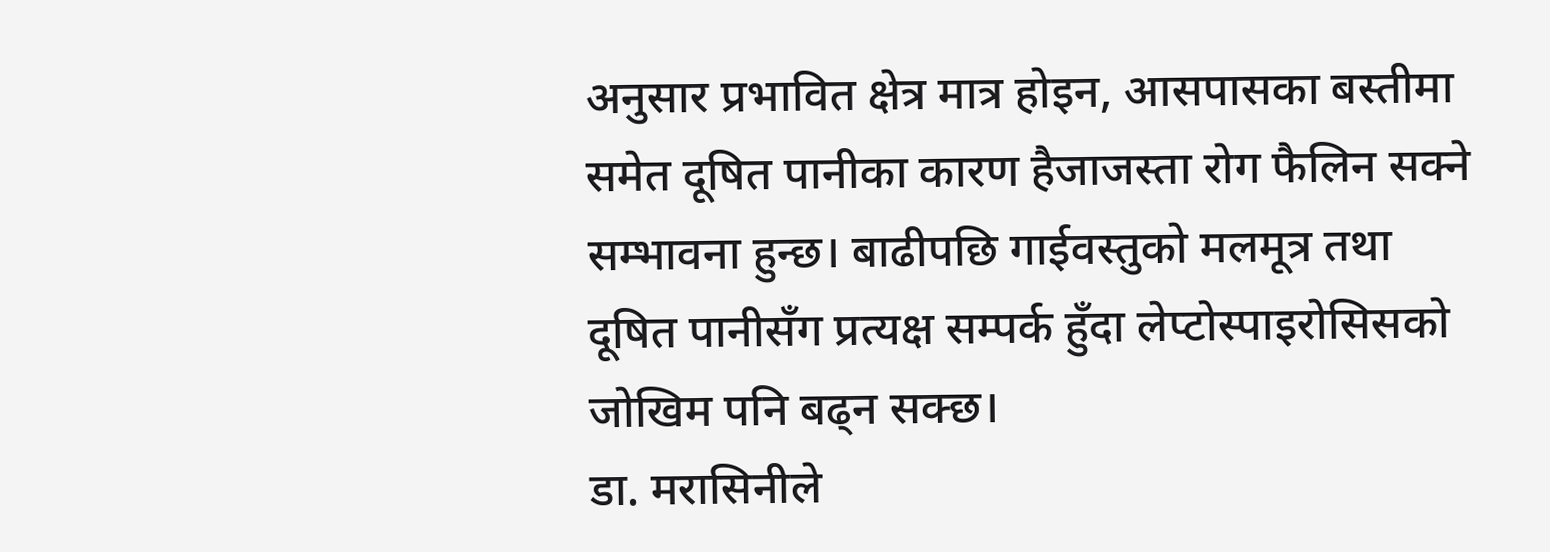अनुसार प्रभावित क्षेत्र मात्र होइन, आसपासका बस्तीमा समेत दूषित पानीका कारण हैजाजस्ता रोग फैलिन सक्ने सम्भावना हुन्छ। बाढीपछि गाईवस्तुको मलमूत्र तथा दूषित पानीसँग प्रत्यक्ष सम्पर्क हुँदा लेप्टोस्पाइरोसिसको जोखिम पनि बढ्न सक्छ।
डा. मरासिनीले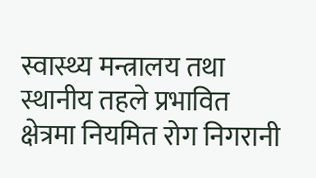स्वास्थ्य मन्त्रालय तथा स्थानीय तहले प्रभावित क्षेत्रमा नियमित रोग निगरानी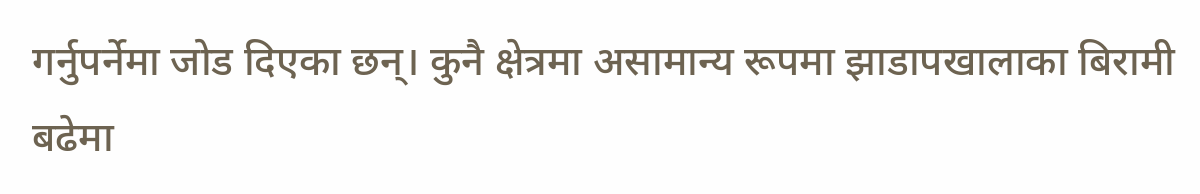गर्नुपर्नेमा जोड दिएका छन्। कुनै क्षेत्रमा असामान्य रूपमा झाडापखालाका बिरामी बढेमा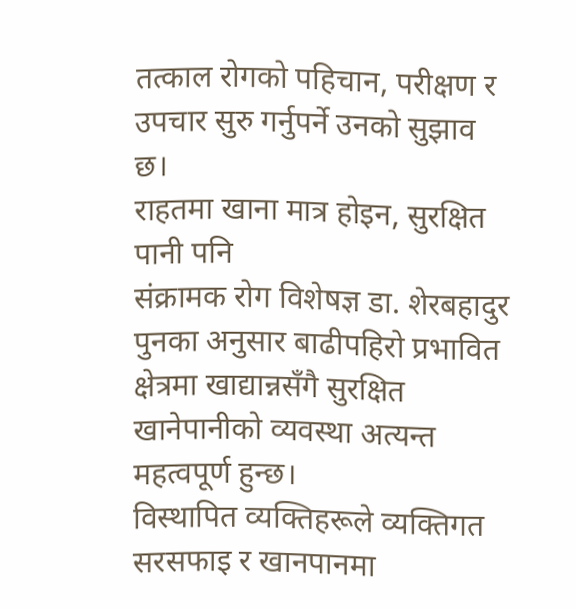तत्काल रोगको पहिचान, परीक्षण र उपचार सुरु गर्नुपर्ने उनको सुझाव छ।
राहतमा खाना मात्र होइन, सुरक्षित पानी पनि
संक्रामक रोग विशेषज्ञ डा. शेरबहादुर पुनका अनुसार बाढीपहिरो प्रभावित क्षेत्रमा खाद्यान्नसँगै सुरक्षित खानेपानीको व्यवस्था अत्यन्त महत्वपूर्ण हुन्छ।
विस्थापित व्यक्तिहरूले व्यक्तिगत सरसफाइ र खानपानमा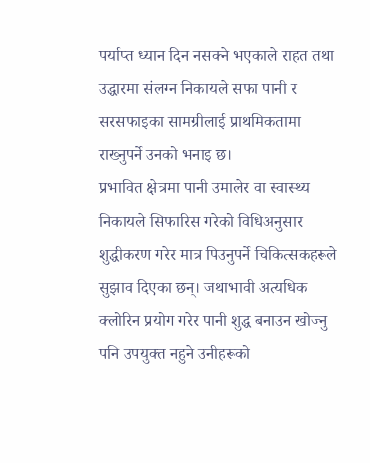पर्याप्त ध्यान दिन नसक्ने भएकाले राहत तथा उद्धारमा संलग्न निकायले सफा पानी र सरसफाइका सामग्रीलाई प्राथमिकतामा राख्नुपर्ने उनको भनाइ छ।
प्रभावित क्षेत्रमा पानी उमालेर वा स्वास्थ्य निकायले सिफारिस गरेको विधिअनुसार शुद्धीकरण गरेर मात्र पिउनुपर्ने चिकित्सकहरूले सुझाव दिएका छन्। जथाभावी अत्यधिक क्लोरिन प्रयोग गरेर पानी शुद्ध बनाउन खोज्नु पनि उपयुक्त नहुने उनीहरूको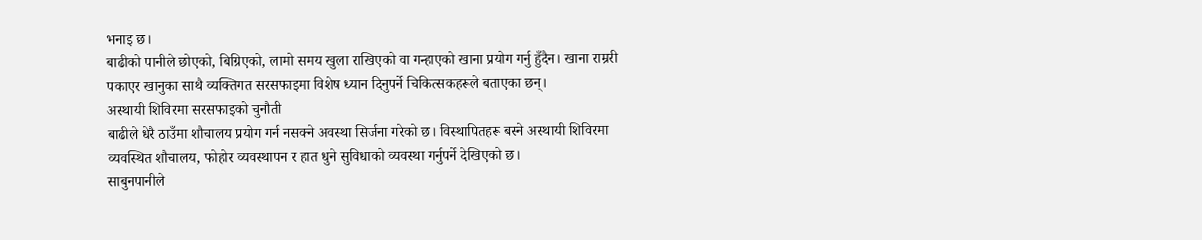भनाइ छ।
बाढीको पानीले छोएको, बिग्रिएको, लामो समय खुला राखिएको वा गन्हाएको खाना प्रयोग गर्नु हुँदैन। खाना राम्ररी पकाएर खानुका साथै व्यक्तिगत सरसफाइमा विशेष ध्यान दिनुपर्ने चिकित्सकहरूले बताएका छन्।
अस्थायी शिविरमा सरसफाइको चुनौती
बाढीले धेरै ठाउँमा शौचालय प्रयोग गर्न नसक्ने अवस्था सिर्जना गरेको छ। विस्थापितहरू बस्ने अस्थायी शिविरमा व्यवस्थित शौचालय, फोहोर व्यवस्थापन र हात धुने सुविधाको व्यवस्था गर्नुपर्ने देखिएको छ।
साबुनपानीले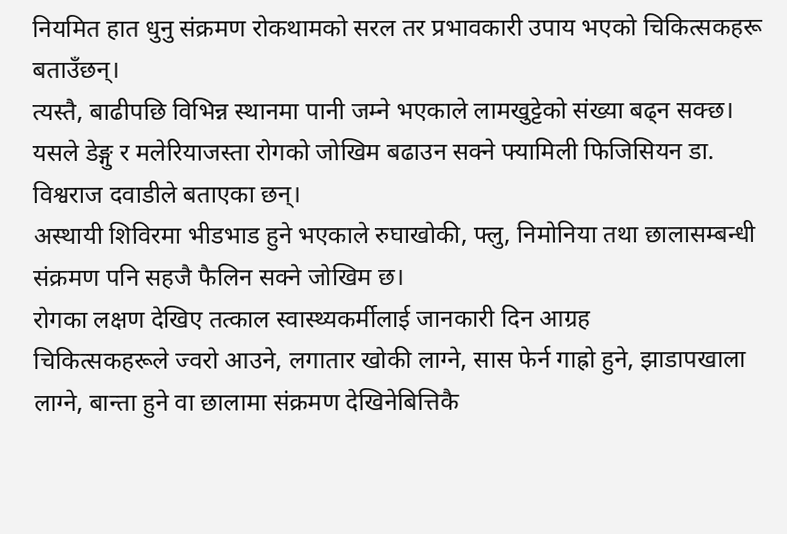नियमित हात धुनु संक्रमण रोकथामको सरल तर प्रभावकारी उपाय भएको चिकित्सकहरू बताउँछन्।
त्यस्तै, बाढीपछि विभिन्न स्थानमा पानी जम्ने भएकाले लामखुट्टेको संख्या बढ्न सक्छ। यसले डेङ्गु र मलेरियाजस्ता रोगको जोखिम बढाउन सक्ने फ्यामिली फिजिसियन डा. विश्वराज दवाडीले बताएका छन्।
अस्थायी शिविरमा भीडभाड हुने भएकाले रुघाखोकी, फ्लु, निमोनिया तथा छालासम्बन्धी संक्रमण पनि सहजै फैलिन सक्ने जोखिम छ।
रोगका लक्षण देखिए तत्काल स्वास्थ्यकर्मीलाई जानकारी दिन आग्रह
चिकित्सकहरूले ज्वरो आउने, लगातार खोकी लाग्ने, सास फेर्न गाह्रो हुने, झाडापखाला लाग्ने, बान्ता हुने वा छालामा संक्रमण देखिनेबित्तिकै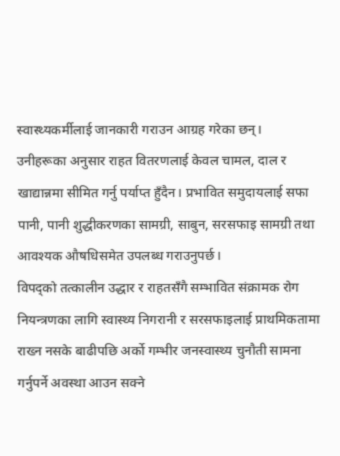स्वास्थ्यकर्मीलाई जानकारी गराउन आग्रह गरेका छन्।
उनीहरूका अनुसार राहत वितरणलाई केवल चामल, दाल र खाद्यान्नमा सीमित गर्नु पर्याप्त हुँदैन। प्रभावित समुदायलाई सफा पानी, पानी शुद्धीकरणका सामग्री, साबुन, सरसफाइ सामग्री तथा आवश्यक औषधिसमेत उपलब्ध गराउनुपर्छ।
विपद्को तत्कालीन उद्धार र राहतसँगै सम्भावित संक्रामक रोग नियन्त्रणका लागि स्वास्थ्य निगरानी र सरसफाइलाई प्राथमिकतामा राख्न नसके बाढीपछि अर्को गम्भीर जनस्वास्थ्य चुनौती सामना गर्नुपर्ने अवस्था आउन सक्ने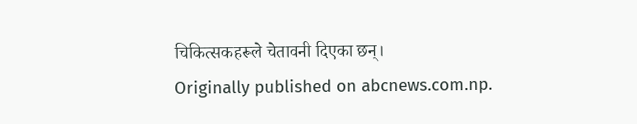चिकित्सकहरूले चेतावनी दिएका छन्।
Originally published on abcnews.com.np.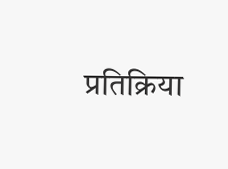प्रतिक्रिया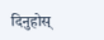दिनुहोस्